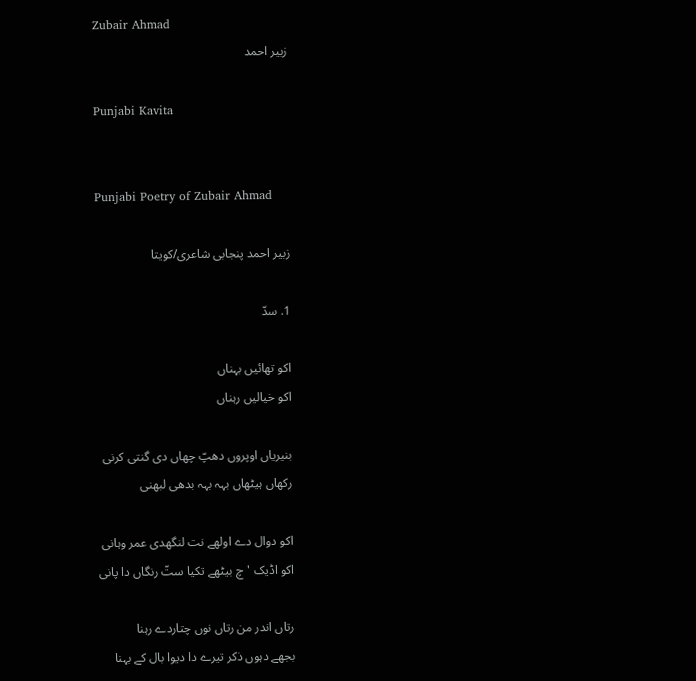Zubair Ahmad
زبیر احمد

Punjabi Kavita


Punjabi Poetry of Zubair Ahmad

زبیر احمد پنجابی شاعری/کویتا

1. سدّ

اکو تھائیں بہناں
اکو خیالیں رہناں

بنیریاں اوپروں دھپّ چھاں دی گنتی کرنی
رکھاں ہیٹھاں بہہ بہہ بدھی لبھنی

اکو دوال دے اولھے نت لنگھدی عمر وہانی
اکو اڈیک 'چ بیٹھے تکیا ستّ رنگاں دا پانی

رتاں اندر من رتاں نوں چتاردے رہنا
بجھے دہوں ذکر تیرے دا دیوا بال کے بہنا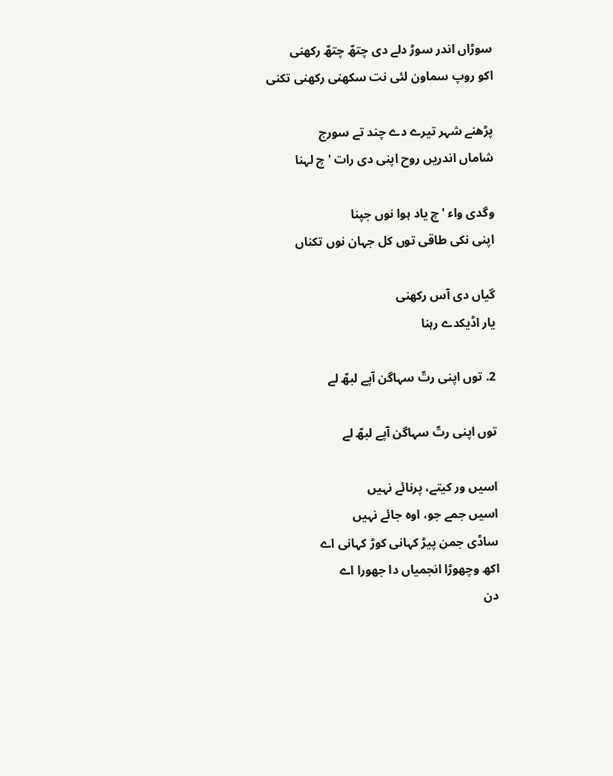سوڑاں اندر سوڑ دلے دی چتھّ چتھّ رکھنی
اکو روپ سماون لئی نت سکھنی رکھنی تکنی

پڑھنے شہر تیرے دے چند تے سورج
شاماں اندریں روح اپنی دی رات 'چ لہنا

وگدی واء 'چ یاد ہوا نوں جپنا
اپنی نکی طاقی توں کل جہان نوں تکناں

گیاں دی آس رکھنی
یار اڈیکدے رہنا

2. توں اپنی رتّ سہاگن آپے لبھّ لے

توں اپنی رتّ سہاگن آپے لبھّ لے

اسیں ور کیتے، پرنائے نہیں
اسیں جمے جو، اوہ جائے نہیں
ساڈی جمن پیڑ کہانی کوڑ کہانی اے
اکھ وچھوڑا انجمیاں دا جھورا اے
دن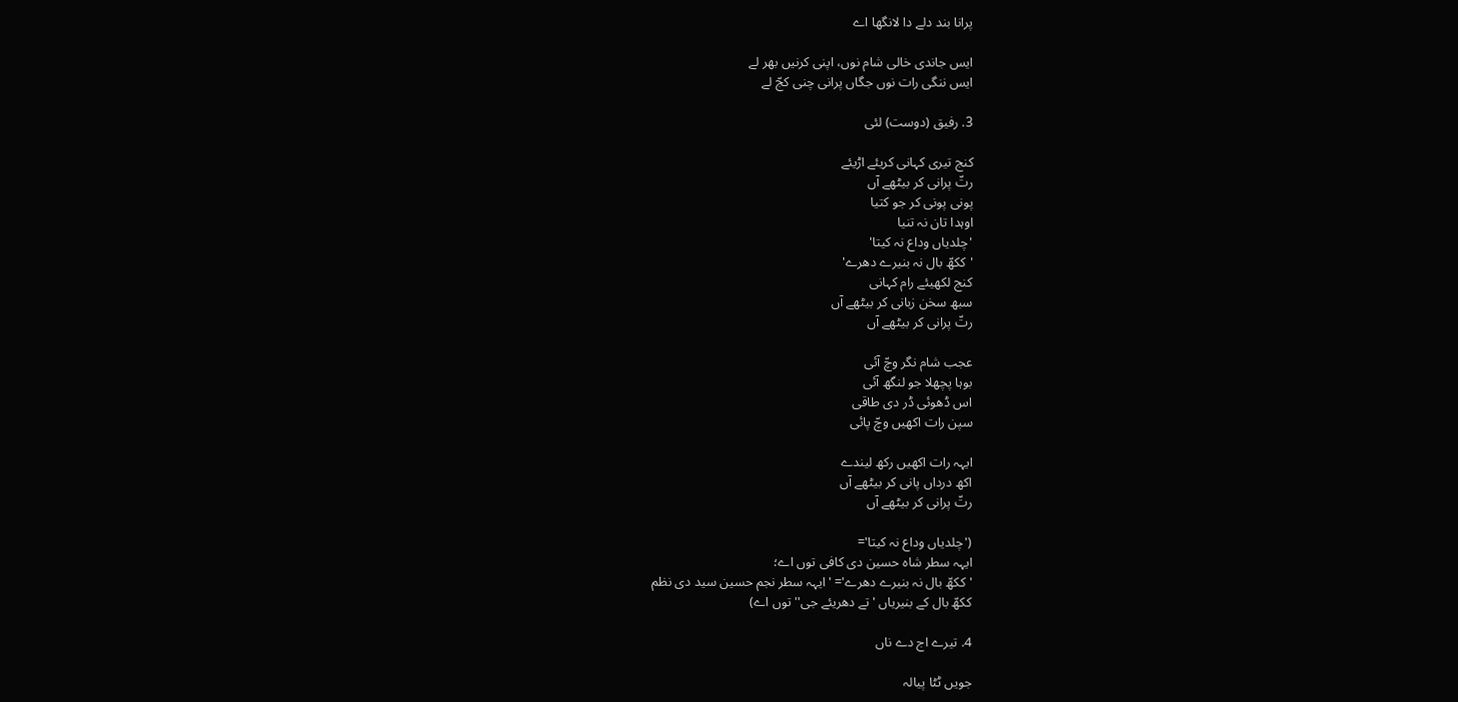پرانا بند دلے دا لانگھا اے

ایس جاندی خالی شام نوں، اپنی کرنیں بھر لے
ایس ننگی رات نوں جگاں پرانی چنی کجّ لے

3. رفیق (دوست) لئی

کنج تیری کہانی کریئے اڑیئے
رتّ پرانی کر بیٹھے آں
پونی پونی کر جو کتیا
اوہدا تان نہ تنیا
'چلدیاں وداع نہ کیتا'
'ککھّ بال نہ بنیرے دھرے'
کنج لکھیئے رام کہانی
سبھ سخن زبانی کر بیٹھے آں
رتّ پرانی کر بیٹھے آں

عجب شام نگر وچّ آئی
بوہا پچھلا جو لنگھ آئی
اس ڈھوئی ڈر دی طاقی
سپن رات اکھیں وچّ پائی

ایہہ رات اکھیں رکھ لیندے
اکھ درداں پانی کر بیٹھے آں
رتّ پرانی کر بیٹھے آں

('چلدیاں وداع نہ کیتا'=
ایہہ سطر شاہ حسین دی کافی توں اے؛
'ککھّ بال نہ بنیرے دھرے'= 'ایہہ سطر نجم حسین سید دی نظم
ککھّ بال کے بنیریاں 'تے دھریئے جی'' توں اے)

4. تیرے اج دے ناں

جویں ٹٹا پیالہ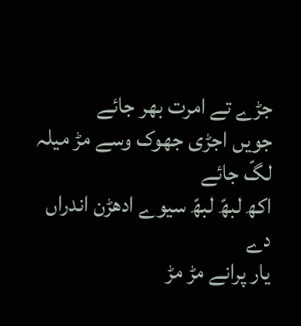جڑے تے امرت بھر جائے
جویں اجڑی جھوک وسے مڑ میلہ لگّ جائے
اکھ لبھّ لبھّ سیوے ادھڑن اندراں دے
یار پرانے مڑ مڑ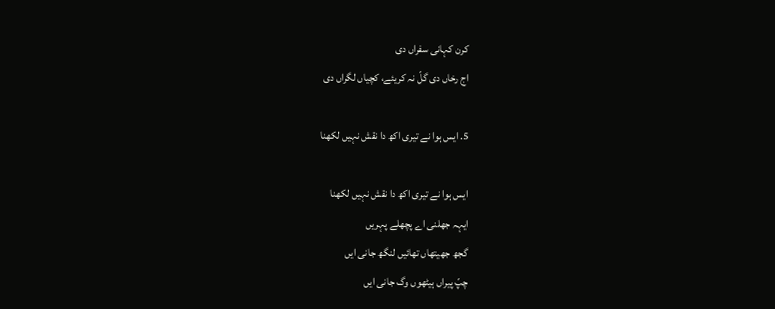کرن کہانی سفراں دی
اج رخاں دی گلّ نہ کریئے، کچیاں لگراں دی

5. ایس ہوا نے تیری اکھ دا نقش نہیں لکھنا

ایس ہوا نے تیری اکھ دا نقش نہیں لکھنا
ایہہ جھلنی اے پچھلے پہریں
گجھ جھیتھاں تھائیں لنگھ جانی ایں
چپّ پیراں ہیٹھوں وگ جانی ایں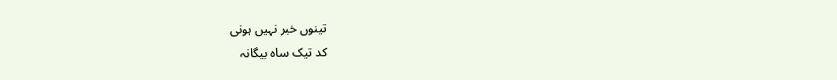تینوں خبر نہیں ہونی
کد تیک ساہ بیگانہ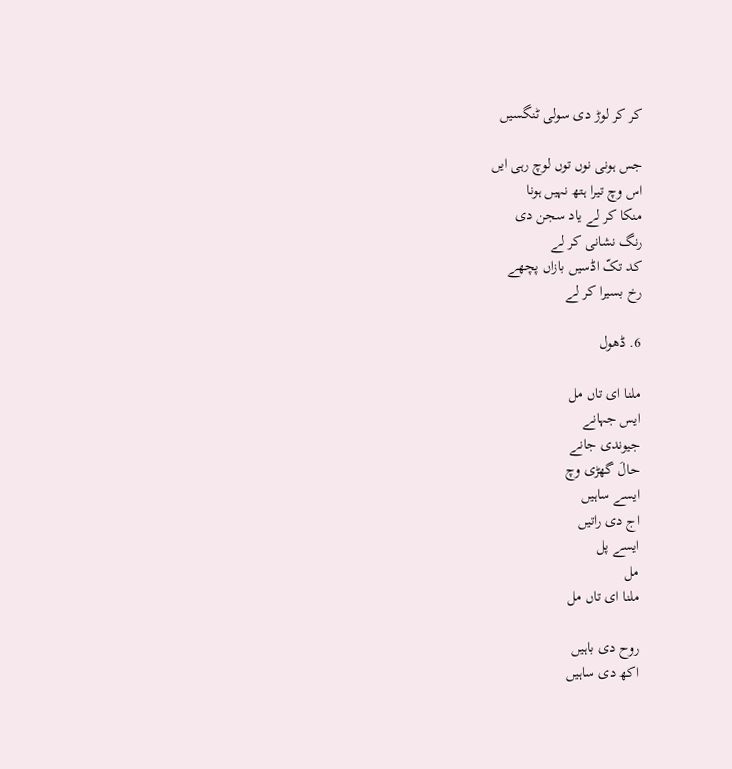کر کر لوڑ دی سولی ٹنگسیں

جس ہونی نوں توں لوچ رہی ایں
اس وچ تیرا ہتھ نہیں ہونا
منکا کر لے یاد سجن دی
رنگ نشانی کر لے
کد تکّ اڈسیں بازاں پچھے
رخ بسیرا کر لے

6. ڈھول

ملنا ای تاں مل
ایس جہانے
جیوندی جانے
حالَ گھڑی وچ
ایسے ساہیں
اج دی راتیں
ایسے پل
مل
ملنا ای تاں مل

روح دی باہیں
اکھ دی ساہیں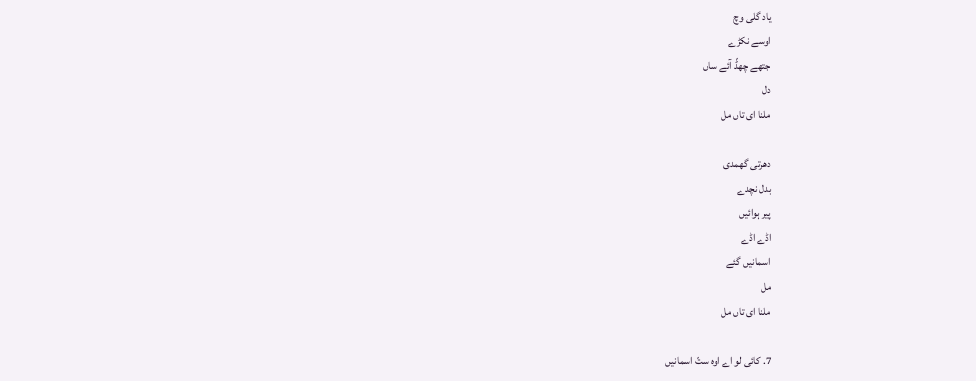یاد گلی وچ
اوسے نکڑے
جتھے چھڈّ آئے ساں
دل
ملنا ای تاں مل

دھرتی گھمدی
بدل نچدے
پیر ہوائیں
اڈے اڈے
اسمانیں گئے
مل
ملنا ای تاں مل

7. کائی لو اے اوہ ستّ اسمانیں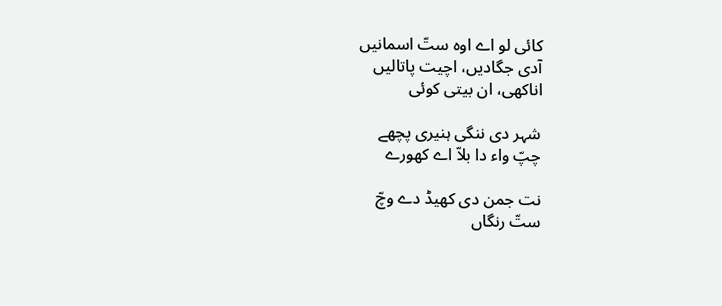کائی لو اے اوہ ستّ اسمانیں
آدی جگادیں، اچیت پاتالیں
اناکھی، ان بیتی کوئی

شہر دی ننگی ہنیری پچھے
چپّ واء دا بلاّ اے کھورے

نت جمن دی کھیڈ دے وچّ
ستّ رنگاں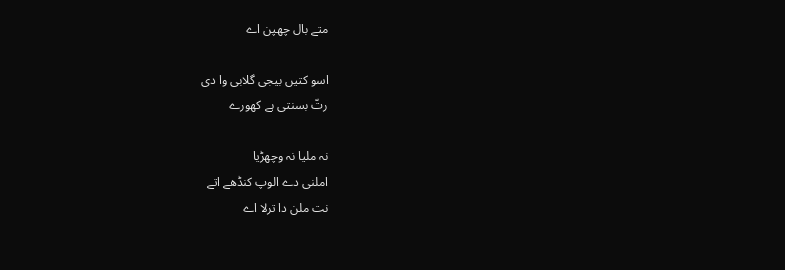متے بال چھپن اے

اسو کتیں بیجی گلابی وا دی
رتّ بسنتی ہے کھورے

نہ ملیا نہ وچھڑیا
املنی دے الوپ کنڈھے اتے
نت ملن دا ترلا اے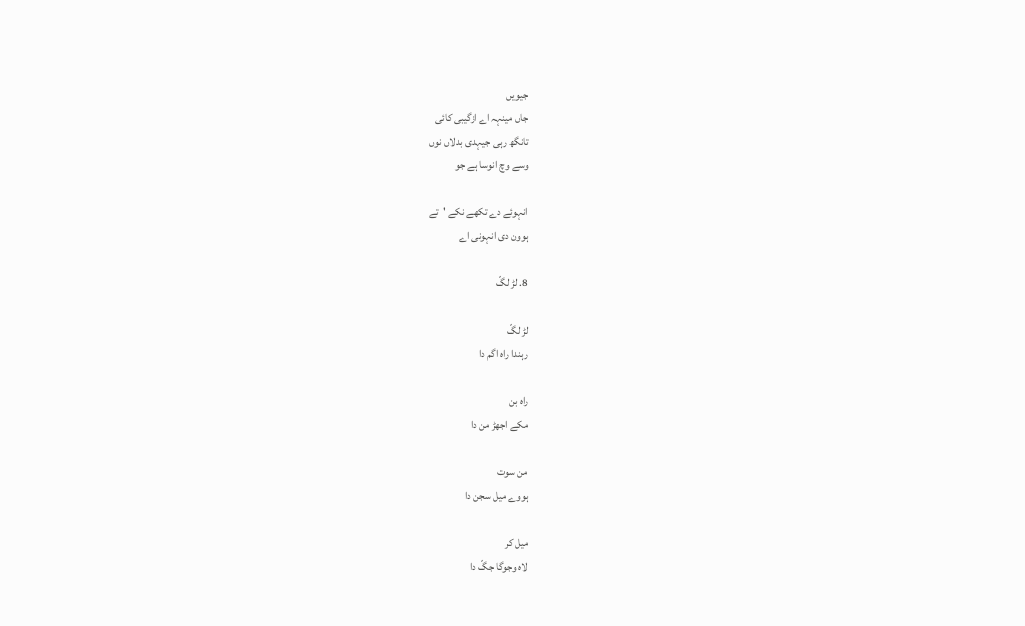جیویں
جاں مینہہ اے ازگیبی کائی
تانگھ رہی جیہدی بدلاں نوں
وسے وچ انوسا ہے جو

انہوئے دے تکھے نکے 'تے
ہوون دی انہونی اے

8. لڑ لگّ

لڑ لگّ
رہندا راہ اگم دا

راہ بن
مکے اجھڑ من دا

من سوت
ہووے میل سجن دا

میل کر
لاہ وجوگا جگّ دا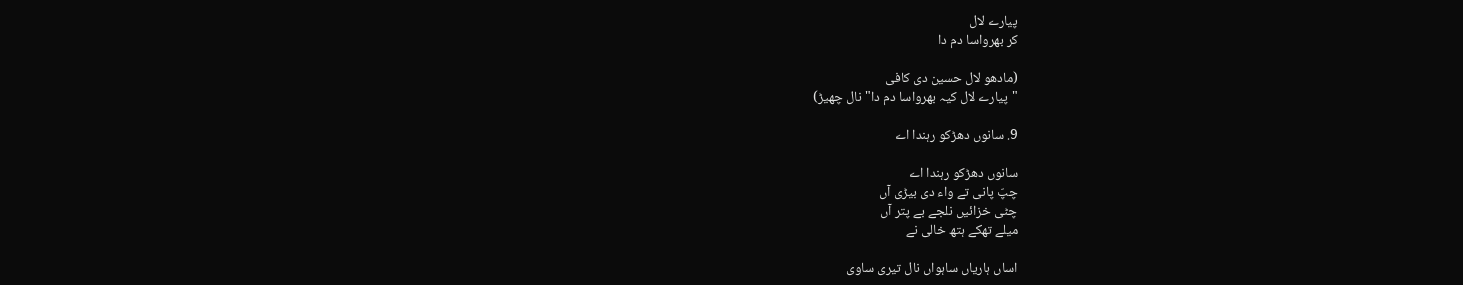پیارے لال
کر بھرواسا دم دا

(مادھو لال حسین دی کافی
"پیارے لال کیہ بھرواسا دم دا" نال چھیڑ)

9. سانوں دھڑکو رہندا اے

سانوں دھڑکو رہندا اے
چپّ پانی تے واء دی بیڑی آں
چٹی خزائیں نلجے بے پتر آں
میلے تھکے ہتھ خالی نے

اساں ہاریاں ساہواں نال تیری ساوی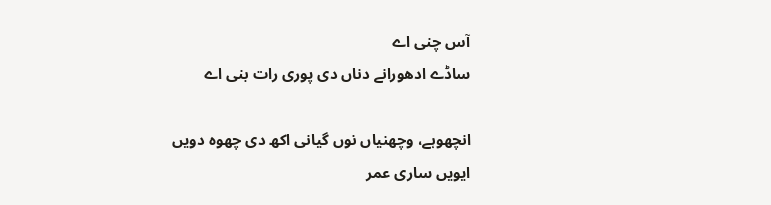آس چنی اے
ساڈے ادھورانے دناں دی پوری رات بنی اے

انچھوہے، وچھنیاں نوں گیانی اکھ دی چھوہ دویں
ایویں ساری عمر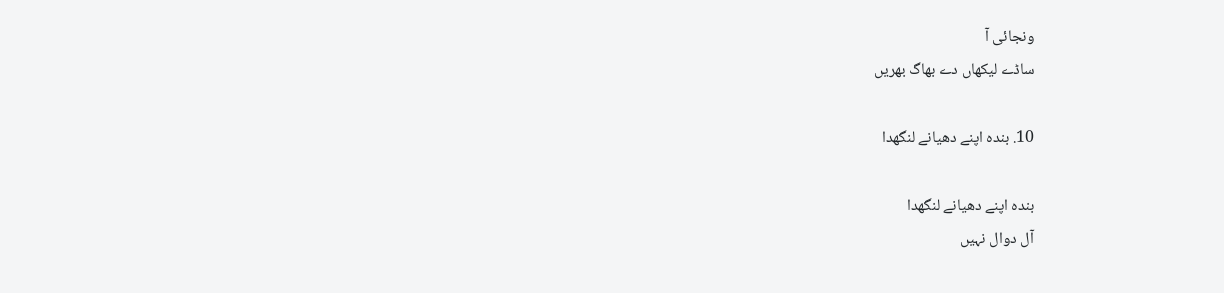ونجائی آ
ساڈے لیکھاں دے بھاگ بھریں

10. بندہ اپنے دھیانے لنگھدا

بندہ اپنے دھیانے لنگھدا
آل دوال نہیں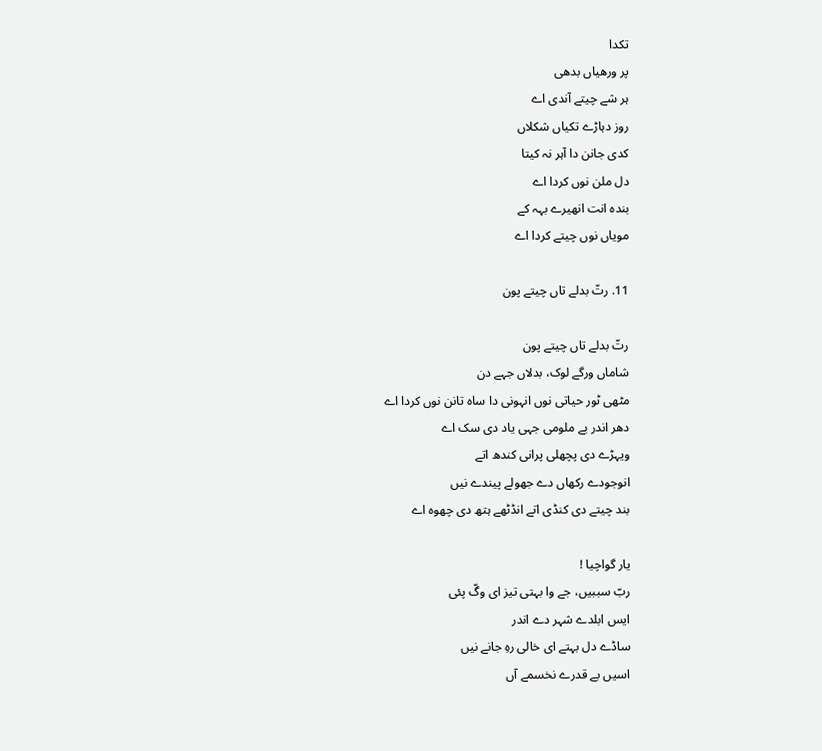تکدا
پر ورھیاں بدھی
ہر شے چیتے آندی اے
روز دہاڑے تکیاں شکلاں
کدی جانن دا آہر نہ کیتا
دل ملن نوں کردا اے
بندہ انت انھیرے بہہ کے
مویاں نوں چیتے کردا اے

11. رتّ بدلے تاں چیتے پون

رتّ بدلے تاں چیتے پون
شاماں ورگے لوک، بدلاں جہے دن
مٹھی ٹور حیاتی نوں انہونی دا ساہ تانن نوں کردا اے
دھر اندر بے ملومی جہی یاد دی سک اے
ویہڑے دی پچھلی پرانی کندھ اتے
انوجودے رکھاں دے جھولے پیندے نیں
بند چیتے دی کنڈی اتے انڈٹھے ہتھ دی چھوہ اے

یار گواچیا !
ربّ سببیں، جے وا بہتی تیز ای وگّ پئی
ایس ابلدے شہر دے اندر
ساڈے دل بہتے ای خالی رہِ جانے نیں
اسیں بے قدرے نخسمے آں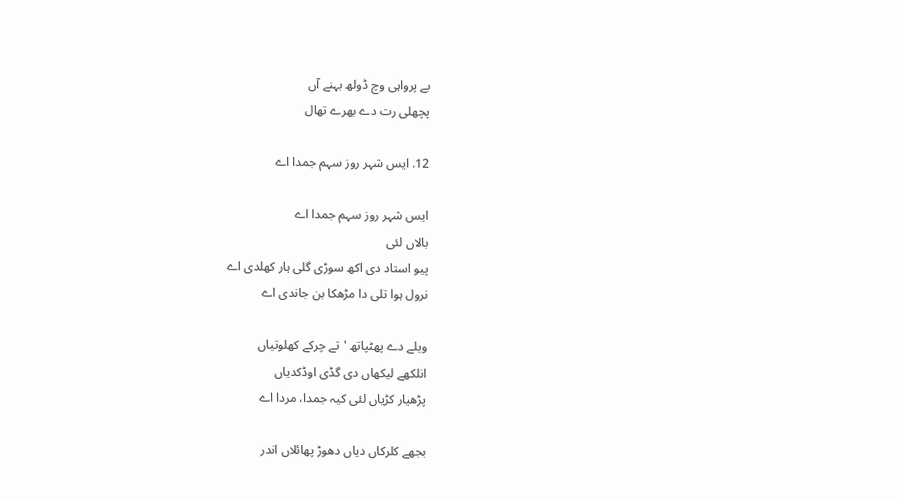بے پرواہی وچ ڈولھ بہنے آں
پچھلی رت دے بھرے تھال

12. ایس شہر روز سہم جمدا اے

ایس شہر روز سہم جمدا اے
بالاں لئی
پیو استاد دی اکھ سوڑی گلی ہار کھلدی اے
نرول ہوا تلی دا مڑھکا بن جاندی اے

ویلے دے پھٹپاتھ 'تے چرکے کھلوتیاں
انلکھے لیکھاں دی گڈی اوڈکدیاں
پڑھیار کڑیاں لئی کیہ جمدا، مردا اے

بجھے کلرکاں دیاں دھوڑ پھائلاں اندر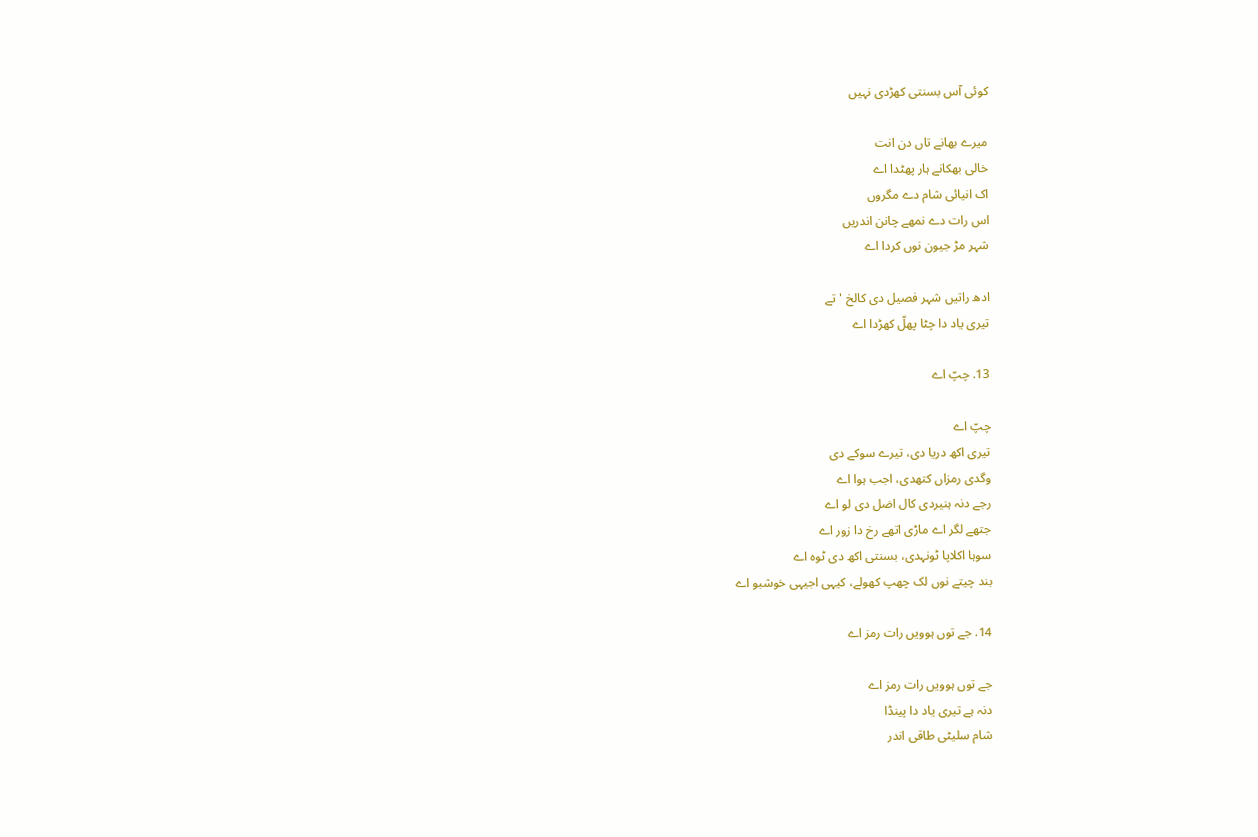کوئی آس بسنتی کھڑدی نہیں

میرے بھانے تاں دن انت
خالی بھکانے ہار پھٹدا اے
اک انیائی شام دے مگروں
اس رات دے نمھے چانن اندریں
شہر مڑ جیون نوں کردا اے

ادھ راتیں شہر فصیل دی کالخ 'تے
تیری یاد دا چٹا پھلّ کھڑدا اے

13. چپّ اے

چپّ اے
تیری اکھ دریا دی، تیرے سوکے دی
وگدی رمزاں کتھدی، اجب ہوا اے
رجے دنہ ہنیردی کال اضل دی لو اے
جتھے لگر اے ماڑی اتھے رخ دا زور اے
سوہا اکلاپا ٹونہدی، بسنتی اکھ دی ٹوہ اے
بند چیتے نوں لک چھپ کھولے، کیہی اجیہی خوشبو اے

14. جے توں ہوویں رات رمز اے

جے توں ہوویں رات رمز اے
دنہ ہے تیری یاد دا پینڈا
شام سلیٹی طاقی اندر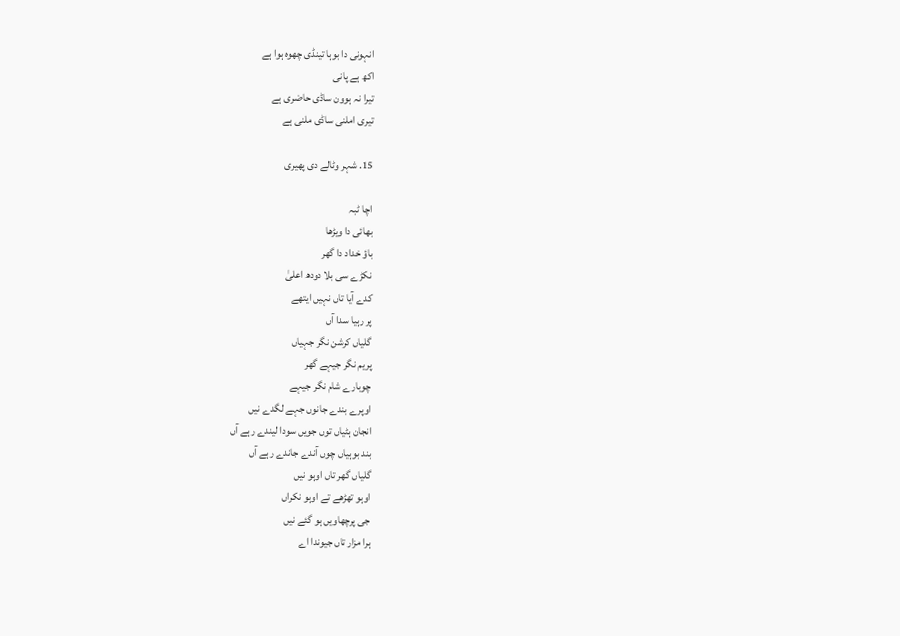انہونی دا بوہا تینڈی چھوہ ہوا ہے
اکھ ہے پانی
تیرا نہ ہوون ساڈی حاضری ہے
تیری املنی ساڈی ملنی ہے

15. شہر وٹالے دی پھیری

اچا ٹبہ
بھائی دا ویڑھا
باؤ خداد دا گھر
نکڑے سی بلا دودھ اعلیٰ
کدے آیا تاں نہیں ایتھے
پر رہیا سدا آں
گلیاں کرشن نگر جہیاں
پریم نگر جیہے گھر
چوبارے شام نگر جیہے
اوپرے بندے جانوں جہے لگدے نیں
انجان ہٹیاں توں جویں سودا لیندے رہے آں
بند بوہیاں چوں آندے جاندے رہے آں
گلیاں گھر تاں اوہو نیں
اوہو تھڑھے تے اوہو نکراں
جی پرچھاویں ہو گئے نیں
ہرا مزار تاں جیوندا اے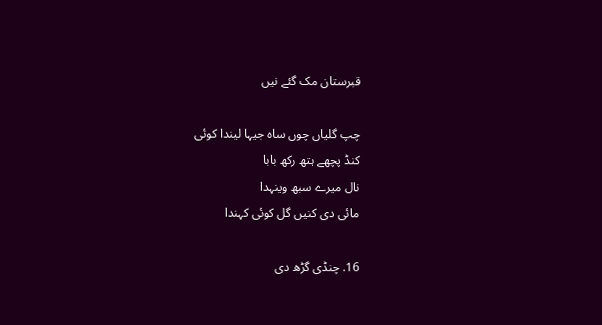قبرستان مک گئے نیں

چپ گلیاں چوں ساہ جیہا لیندا کوئی
کنڈ پچھے ہتھ رکھ بابا
نال میرے سبھ وینہدا
مائی دی کنیں گل کوئی کہندا

16. چنڈی گڑھ دی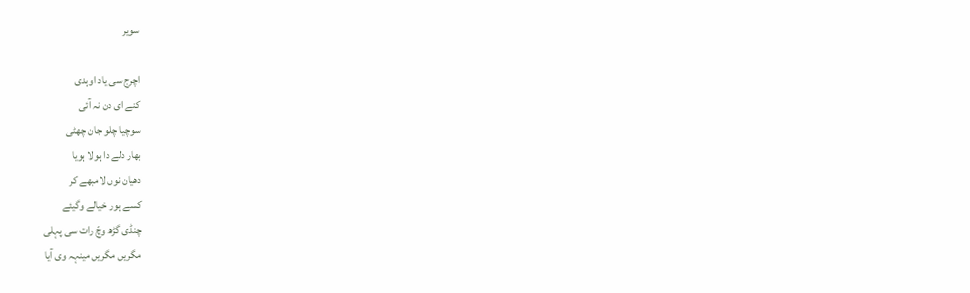سویر

اچرج سی یاد اوہدی
کنے ای دن نہ آئی
سوچیا چلو جان چھٹی
بھار دلے دا ہولا ہویا
دھیان نوں لامبھے کر
کسے ہور خیالے وگیئے
چنڈی گڑھ وچّ رات سی پہلی
مگریں مگریں مینہہ وی آیا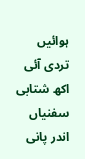ہوائیں تردی آئی اکھ شتابی
سفنیاں اندر پانی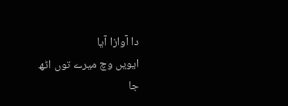دا آوازا آیا
ایویں وچ میرے توں اٹھ
جا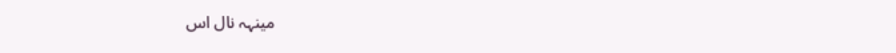مینہہ نال اس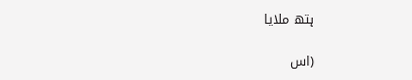ہتھ ملایا

(اس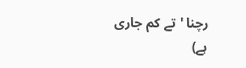رچنا 'تے کم جاری ہے)